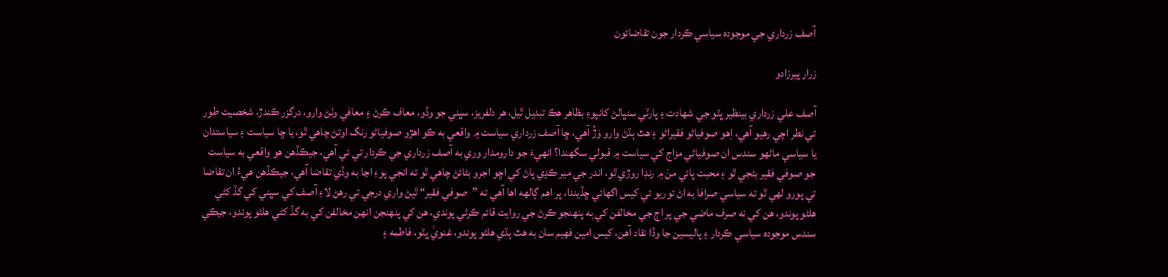آصف زرداري جي موجوده سياسي ڪردار جون تقاضائون

زرار پيرزادو

آصف علي زرداري بينظير ڀٽو جي شهادت ۽ پارٽي سنڀالڻ کانپوءِ بظاهر هڪ تبديل ٿيل، هر دلفريز، سڀني جو وڏو، معاف ڪرڻ ۽ معافي وٺڻ وارو، درگزر ڪندڙ، شخصيت طور تي نطر اچي رهيو آهي، اِهو صوفياڻو فقيراڻو ۽ هٿ ٻڌڻ وارو وَڙُ آهي، ڇا آصف زرداري سياست ۾ واقعي به ڪو اهڙو صوفياڻو رنگ اوتڻ چاهي ٿو، يا ڇا سياست ۽ سياستدان يا سياسي ماڻهو سندس ان صوفياڻي مزاج کي سياست ۾ قبولي سگهندا؟ انهيءَ جو دارومدار وري به آصف زرداري جي ڪردار تي ئي آهي، جيڪڏهن هو واقعي به سياست جو صوفي فقير بڻجي ٿو ۽ محبت پائي منَ ۾ رنڊا روڙي ٿو، اندر جي مير ڪڍي پاڻ کي اڇو اجرو بڻائڻ چاهي ٿو ته انجي پوءِ اڃا به وڏي تقاضا آهي، جيڪڏهن هيءُ ان تقاضا تي پورو لهي ٿو ته سياسي صرافا به اڻ توريو ئي کيس اگهائي ڇڏيندا، پر اهم ڳالهه اها آهي ته ”صوفي فقير“ ٿيڻ واري درجي تي رهڻ لاءِ آصف کي سڀني کي گڏ کڻي هلڻو پوندو، هن کي نه صرف ماضي جي پر اڄ جي مخالفن کي به پنهنجو ڪرڻ جي روايت قائم ڪرڻي پوندي، هن کي پنهنجن انهن مخالفن کي به گڏ کڻي هلڻو پوندو، جيڪي سندس موجوده سياسي ڪردار ۽ پاليسين جا وڏا نقاد آهن، کيس امين فهيم سان به هٿ ٻڌي هلڻو پوندو، غنويٰ ڀٽو، فاطمه ۽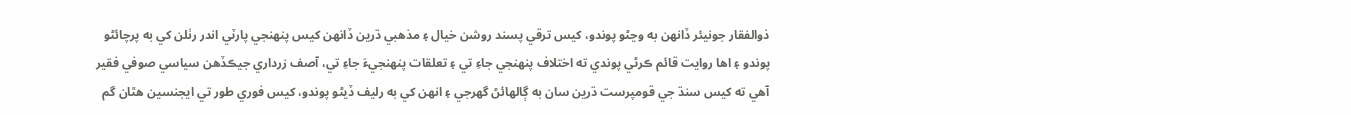ذوالفقار جونيئر ڏانهن به وڃڻو پوندو، کيس ترقي پسند روشن خيال ۽ مذهبي ڌرين ڏانهن کيس پنهنجي پارٽي اندر رٺلن کي به پرچائڻو پوندو ۽ اها روايت قائم ڪرڻي پوندي ته اختلاف پنهنجي جاءِ تي ۽ تعلقات پنهنجيءَ جاءِ تي، آصف زرداري جيڪڏهن سياسي صوفي فقير آهي ته کيس سنڌ جي قومپرست ڌرين سان به ڳالهائڻ گهرجي ۽ انهن کي به رليف ڏيڻو پوندو، کيس فوري طور تي ايجنسين هٿان گم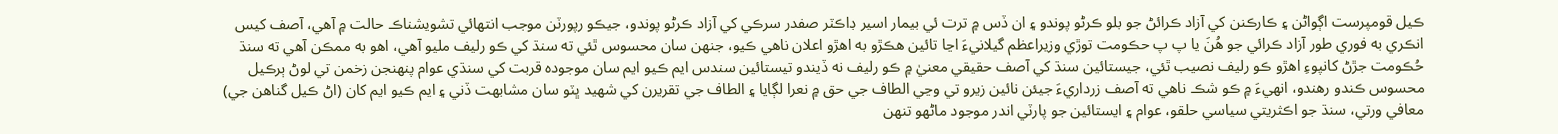ڪيل قومپرست اڳواڻن ۽ ڪارڪنن کي آزاد ڪرائڻ جو بلو ڪرڻو پوندو ۽ ان ڏس ۾ ترت ئي بيمار اسير ڊاڪٽر صفدر سرڪي کي آزاد ڪرڻو پوندو، جيڪو رپورٽن موجب انتهائي تشويشناڪ حالت ۾ آهي، آصف کيس انڪري به فوري طور آزاد ڪرائي جو هُنَ يا پ پ حڪومت توڙي وزيراعظم گيلانيءَ اڃا تائين هڪڙو به اهڙو اعلان ناهي ڪيو، جنهن سان محسوس ٿئي ته سنڌ کي ڪو رليف مليو آهي، اهو به ممڪن آهي ته سنڌ حُڪومت جڙڻ کانپوءِ اهڙو ڪو رليف نصيب ٿئي، جيستائين سنڌ کي آصف حقيقي معنيٰ ۾ ڪو رليف نه ڏيندو تيستائين سندس ايم ڪيو ايم سان موجوده قربت کي سنڌي عوام پنهنجن زخمن تي لوڻ ٻرڪيل محسوس ڪندو رهندو، انهيءَ ۾ ڪو شڪ ناهي ته آصف زرداريءَ جيئن نائين زيرو تي وڃي الطاف جي حق ۾ نعرا لڳايا ۽ الطاف جي تقريرن کي شهيد ڀٽو سان مشابهت ڏني ۽ ايم ڪيو ايم کان (اڻ ڪيل گناهن جي) معافي ورتي، سنڌ جو اڪثريتي سياسي حلقو، عوام ۽ ايستائين جو پارٽي اندر موجود ماڻهو تنهن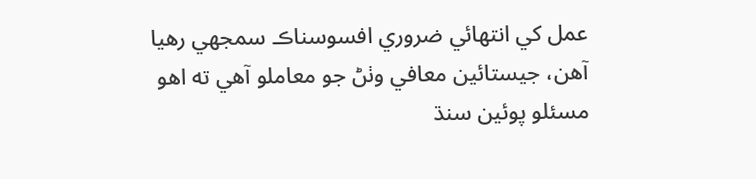عمل کي انتهائي ضروري افسوسناڪ سمجهي رهيا آهن، جيستائين معافي وٺڻ جو معاملو آهي ته اهو مسئلو پوئين سنڌ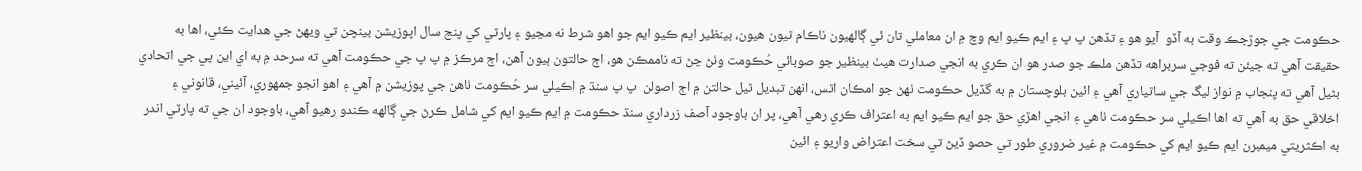حڪومت جي جوڙجڪ وقت به آڏو  آيو هو ۽ تڏهن پ پ ۽ ايم ڪيو ايم وچ ۾ ان معاملي تان ئي ڳالهيون ناڪام ٿيون هيون، بينظير ايم ڪيو ايم جو اهو شرط نه مڃيو ۽ پارٽي کي پنج سال اپوزيشن بينچن تي ويهڻ جي هدايت ڪئي، اها به حقيقت آهي ته جيئن ته فوجي سربراهه تڏهن ملڪ جو صدر هو ان ڪري به انجي صدارت هيٺ بينظير جو صوبائي حُڪومت وٺڻ ڃڻ ته ناممڪن هو، اڄ حالتون ٻيون آهن، اڄ مرڪز ۾ پ پ جي حڪومت آهي ته سرحد ۾ به اي اين پي جي اتحادي بڻيل آهي ته پنجاب ۾ نواز ليگ جي ساٿياري آهي ۽ ائين بلوچستان ۾ به گڏيل حڪومت ٺهڻ جو امڪان اٿس، انهن تبديل ٿيل حالتن ۾ اڄ اصولن  پ پ سنڌ ۾ اڪيلي سر حُڪومت ٺاهن جي پوزيشن ۾ آهي ۽ اهو انجو جمهوري، آئيني، قانوني ۽ اخلاقي حق به آهي ته اها اڪيلي سر حڪومت ٺاهي ۽ انجي اهڙي حق جو ايم ڪيو ايم به اعتراف ڪري رهي آهي، پر ان باوجود آصف زرداري سنڌ حڪومت ۾ ايم ڪيو ايم کي شامل ڪرڻ جي ڳالهه ڪندو رهيو آهي، باوجود ان جي ته پارٽي اندر به اڪثريتي ميمبرن ايم ڪيو ايم کي حڪومت ۾ غير ضروري طور تي حصو ڏيڻ تي سخت اعتراض واريو ۽ ائين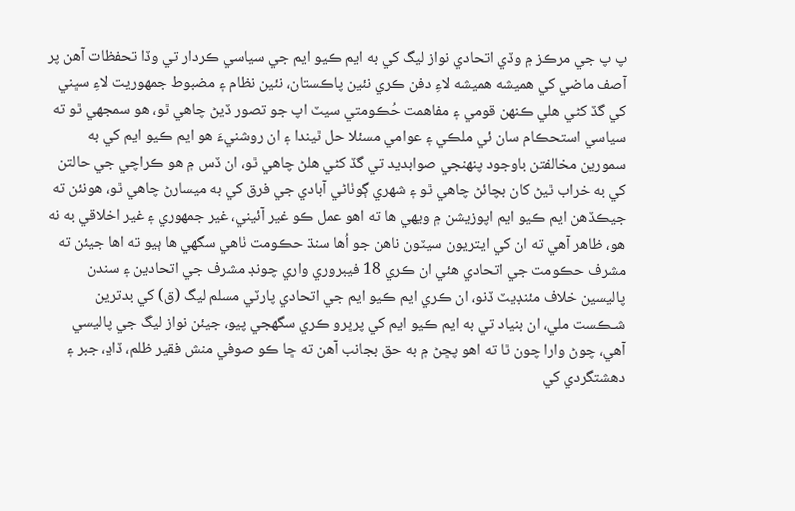پ پ جي مرڪز ۾ وڏي اتحادي نواز ليگ کي به ايم ڪيو ايم جي سياسي ڪردار تي وڏا تحفظات آهن پر آصف ماضي کي هميشه هميشه لاءِ دفن ڪري نئين پاڪستان، نئين نظام ۽ مضبوط جمهوريت لاءِ سڀني کي گڏ کڻي هلي ڪنهن قومي ۽ مفاهمت حُڪومتي سيٽ اپ جو تصور ڏيڻ چاهي ٿو، هو سمجهي ٿو ته سياسي استحڪام سان ئي ملڪي ۽ عوامي مسئلا حل ٿيندا ۽ ان روشنيءَ هو ايم ڪيو ايم کي به سمورين مخالفتن باوجود پنهنجي صوابديد تي گڏ کڻي هلڻ چاهي ٿو، ان ڏس ۾ هو ڪراچي جي حالتن کي به خراب ٿيڻ کان بچائڻ چاهي ٿو ۽ شهري ڳوٺاڻي آبادي جي فرق کي به ميسارڻ چاهي ٿو، هونئن ته جيڪڏهن ايم ڪيو ايم اپوزيشن ۾ ويهي ها ته اهو عمل ڪو غير آئيني، غير جمهوري ۽ غير اخلاقي به نه هو، ظاهر آهي ته ان کي ايتريون سيٽون ناهن جو اُها سنڌ حڪومت ٺاهي سگهي ها ٻيو ته اها جيئن ته مشرف حڪومت جي اتحادي هئي ان ڪري 18 فيبروري واري چونڊ مشرف جي اتحادين ۽ سندن پاليسين خلاف مئنڊيٽ ڏنو، ان ڪري ايم ڪيو ايم جي اتحادي پارٽي مسلم ليگ (ق) کي بدترين شـڪست ملي، ان بنياد تي به ايم ڪيو ايم کي پرڀرو ڪري سگهجي پيو، جيئن نواز ليگ جي پاليسي آهي، چوڻ وارا چون ٿا ته اهو پڇڻ ۾ به حق بجانب آهن ته ڇا ڪو صوفي منش فقير ظلم، ڏاڍ، جبر ۽ دهشتگردي کي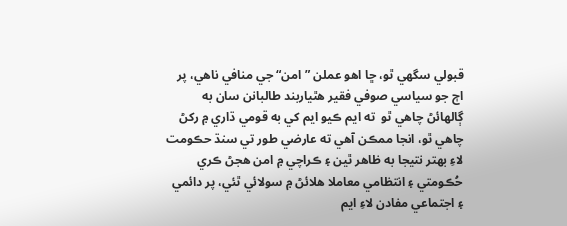قبولي سگهي ٿو، ڇا اهو عملن ”امن“ جي منافي ناهي، پر اڄ جو سياسي صوفي فقير هٿياربند طالبانن سان به ڳالهائڻ چاهي ٿو  ته ايم ڪيو ايم کي به قومي ڌاري ۾ رکڻ چاهي ٿو، انجا ممڪن آهي ته عارضي طور تي سنڌ حڪومت لاءِ بهتر نتيجا به ظاهر ٿين ۽ ڪراچي ۾ امن هجڻ ڪري حُڪومتي ۽ انتظامي معاملا هلائڻ ۾ سولائي ٿئي، پر دائمي ۽ اجتماعي مفادن لاءِ ايم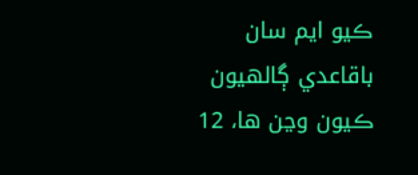ڪيو ايم سان باقاعدي ڳالهيون ڪيون وڃن ها، 12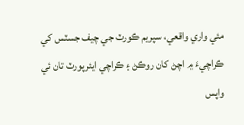مئي واري واقعي، سپريم ڪورٽ جي چيف جسٽس کي ڪراچيءَ ۾ اچڻ کان روڪڻ ۽ ڪراچي ايئرپورٽ تان ئي واپس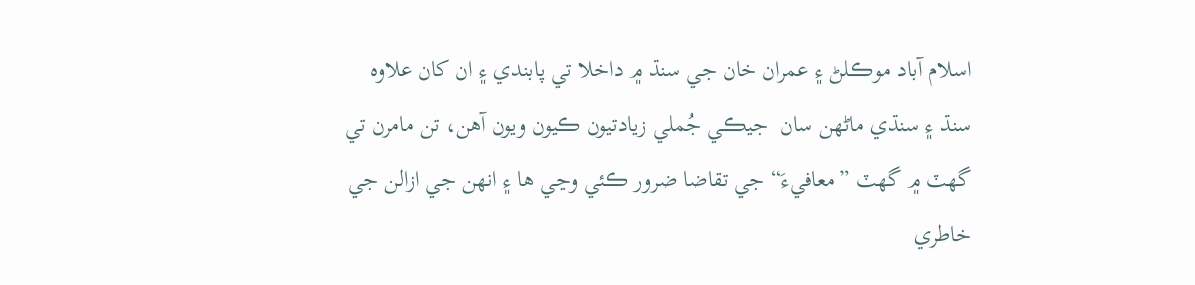اسلام آباد موڪلڻ ۽ عمران خان جي سنڌ ۾ داخلا تي پابندي ۽ ان کان علاوه سنڌ ۽ سنڌي ماڻهن سان  جيڪي جُملي زيادتيون ڪيون ويون آهن، تن مامرن تي گهٽ ۾ گهٽ ”معافيءَ“ جي تقاضا ضرور ڪئي وڃي ها ۽ انهن جي ازالن جي خاطري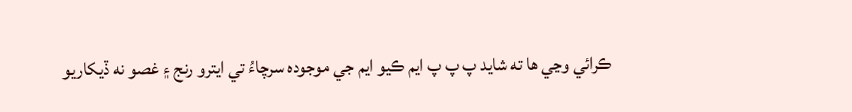ڪرائي وڃي ها ته شايد پ پ پ ايم ڪيو ايم جي موجوده سرچاءُ تي ايترو رنج ۽ غصو نه ڏيکاريو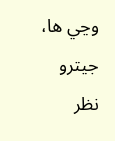وڃي ها، جيترو نظر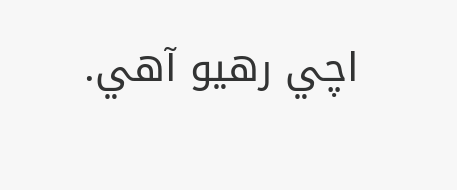اچي رهيو آهي.